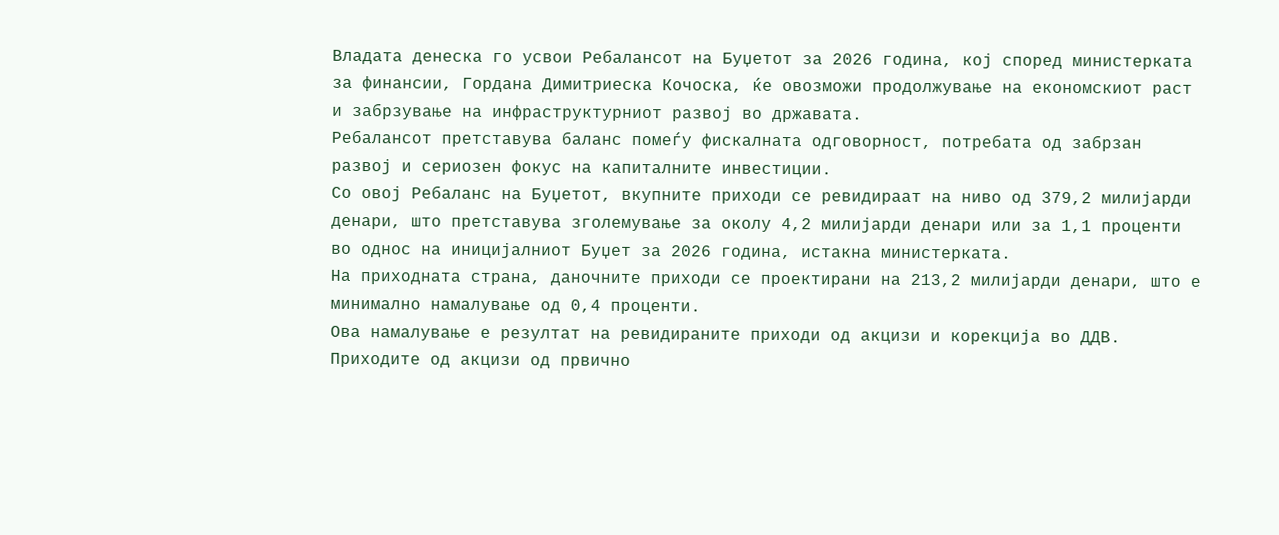Владата денеска го усвои Ребалансот на Буџетот за 2026 година, кој според министерката за финансии, Гордана Димитриеска Кочоска, ќе овозможи продолжување на економскиот раст и забрзување на инфраструктурниот развој во државата.
Ребалансот претставува баланс помеѓу фискалната одговорност, потребата од забрзан развој и сериозен фокус на капиталните инвестиции.
Со овој Ребаланс на Буџетот, вкупните приходи се ревидираат на ниво од 379,2 милијарди денари, што претставува зголемување за околу 4,2 милијарди денари или за 1,1 проценти во однос на иницијалниот Буџет за 2026 година, истакна министерката.
На приходната страна, даночните приходи се проектирани на 213,2 милијарди денари, што е минимално намалување од 0,4 проценти.
Ова намалување е резултат на ревидираните приходи од акцизи и корекција во ДДВ. Приходите од акцизи од првично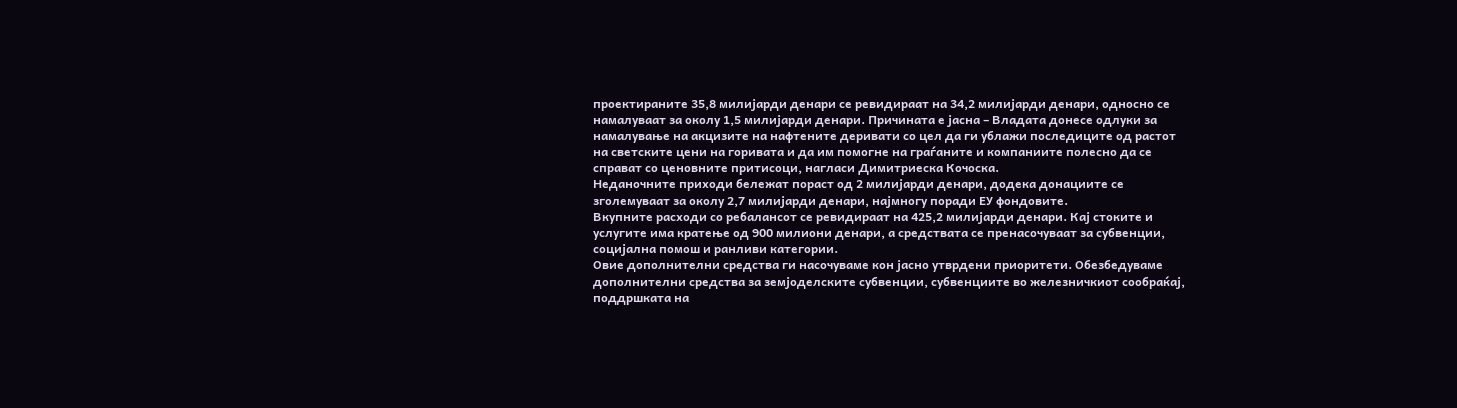проектираните 35,8 милијарди денари се ревидираат на 34,2 милијарди денари, односно се намалуваат за околу 1,5 милијарди денари. Причината е јасна – Владата донесе одлуки за намалување на акцизите на нафтените деривати со цел да ги ублажи последиците од растот на светските цени на горивата и да им помогне на граѓаните и компаниите полесно да се справат со ценовните притисоци, нагласи Димитриеска Кочоска.
Неданочните приходи бележат пораст од 2 милијарди денари, додека донациите се зголемуваат за околу 2,7 милијарди денари, најмногу поради ЕУ фондовите.
Вкупните расходи со ребалансот се ревидираат на 425,2 милијарди денари. Кај стоките и услугите има кратење од 900 милиони денари, а средствата се пренасочуваат за субвенции, социјална помош и ранливи категории.
Овие дополнителни средства ги насочуваме кон јасно утврдени приоритети. Обезбедуваме дополнителни средства за земјоделските субвенции, субвенциите во железничкиот сообраќај, поддршката на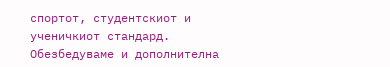спортот, студентскиот и ученичкиот стандард. Oбезбедуваме и дополнителна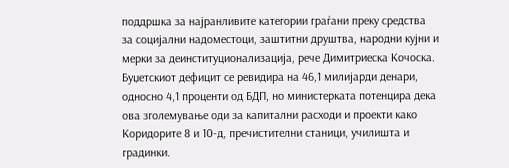поддршка за најранливите категории граѓани преку средства за социјални надоместоци, заштитни друштва, народни кујни и мерки за деинституционализација, рече Димитриеска Кочоска.
Буџетскиот дефицит се ревидира на 46,1 милијарди денари, односно 4,1 проценти од БДП, но министерката потенцира дека ова зголемување оди за капитални расходи и проекти како Коридорите 8 и 10-д, пречистителни станици, училишта и градинки.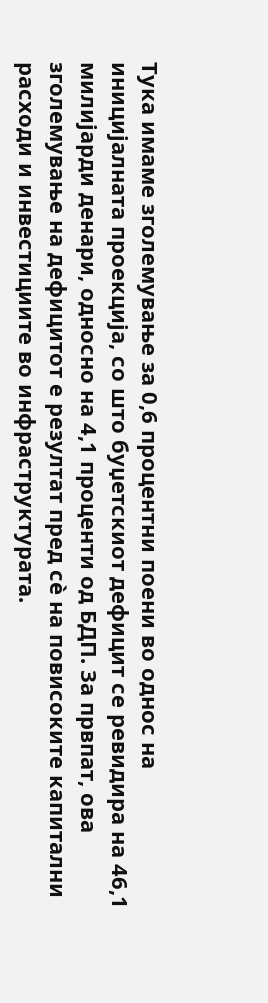Тука имаме зголемување за 0,6 процентни поени во однос на иницијалната проекција, со што буџетскиот дефицит се ревидира на 46,1 милијарди денари, односно на 4,1 проценти од БДП. За првпат, ова зголемување на дефицитот е резултат пред сè на повисоките капитални расходи и инвестициите во инфраструктурата.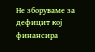Не зборуваме за дефицит кој финансира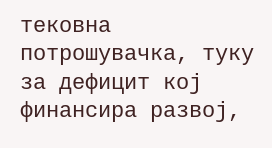тековна потрошувачка, туку за дефицит кој финансира развој,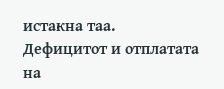истакна таа.
Дефицитот и отплатата на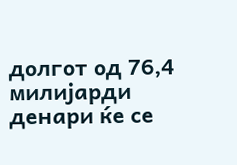долгот од 76,4 милијарди денари ќе се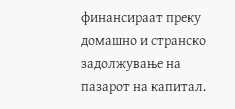финансираат преку домашно и странско задолжување на пазарот на капитал.